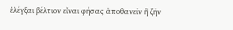ἐλέγξαι βέλτιον εἶναι φήσας ἀποθανεῖν ἢ ζῆν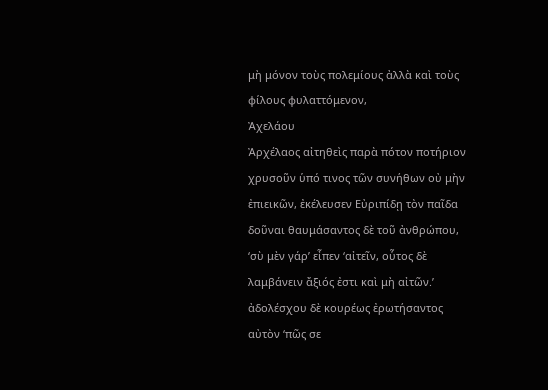μὴ μόνον τοὺς πολεμίους ἀλλὰ καὶ τοὺς φίλους φυλαττόμενον,
Ἀχελάου
Ἀρχέλαος αἰτηθεὶς παρὰ πότον ποτήριον χρυσοῦν ὑπό τινος τῶν συνήθων οὐ μὴν ἐπιεικῶν, ἐκέλευσεν Εὐριπίδῃ τὸν παῖδα δοῦναι θαυμάσαντος δὲ τοῦ ἀνθρώπου, ‘σὺ μὲν γάρ’ εἶπεν ‘αἰτεῖν, οὗτος δὲ λαμβάνειν ἄξιός ἐστι καὶ μὴ αἰτῶν.’
ἀδολέσχου δὲ κουρέως ἐρωτήσαντος αὐτὸν ‘πῶς σε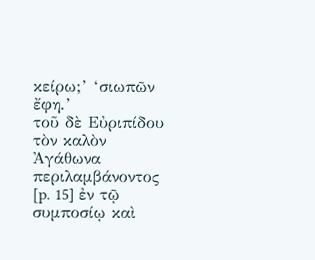κείρω;’ ‘σιωπῶν ἔφη.’
τοῦ δὲ Εὐριπίδου τὸν καλὸν Ἀγάθωνα περιλαμβάνοντος [p. 15] ἐν τῷ συμποσίῳ καὶ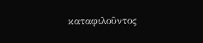καταφιλοῦντος